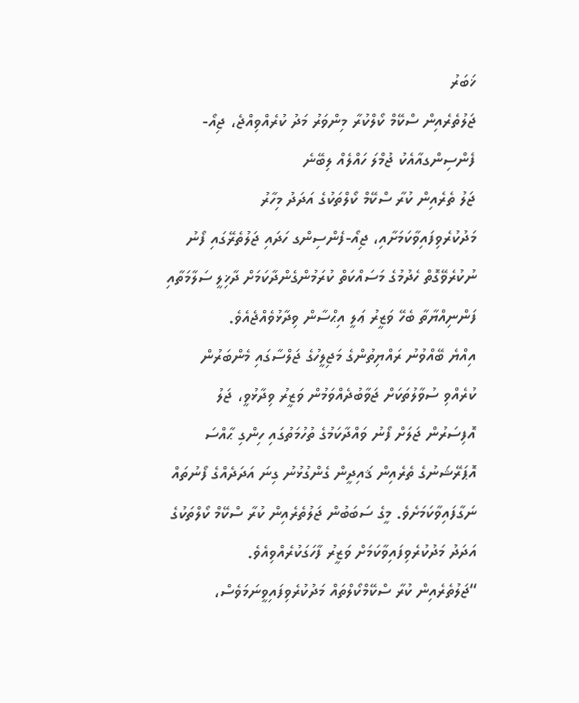ޚަބަރު
ޖަލުތެރެއިން ސްކޭމް ކޯލްކުރާ މިންވަރު މަދު ކުރެއްވިއްޖެ، ޖިއޯ-ފެންސިންގއާއެކު ޖުމްލަ ހައްލެއް ލިބޭނެ
ޖަލު ތެރެއިން ކުރާ ސްކޭމް ކޯލްތަކުގެ އަދަދު މިހާރު މަދުކުރެވިފައިވާކަމަށާއި، ޖިއޯ-ފެންސިންގ ހަދައި ޖަލުތެރޭގައި ފޯނު ނުކުރެވޭގޮތް ހެދުމުގެ މަސައްކަތް ކުރަމުންގެންދާކަމަށް ދާޚިލީ ސަލާމަތާއި ފަންނިއްޔާތާ ބެހޭ ވަޒީރު ޢަލީ އިޙްސާން ވިދާޅުވެއްޖެއެވެ.
އިއްޔެ ބޭއްވުނު ރައްޔިތުންގެ މަޖިލީހުގެ ޖަލްސާގައި މެންބަރުން ކުރެއްވި ސުވާލުތަކަށް ޖަވާބުދެއްވަމުން ވަޒީރު ވިދާޅުވީ، ޖަލު އޮފިސަރުން ޖަލަށް ފޯނު ވައްދާކަމުގެ ތުހުމަތުގައި ހިންގި ޙާއްސަ އޮޕަރޭޝަނުގެ ތެރެއިން ޤައިދީން ގެންގުޅުނު ގިނަ އަދަދެއްގެ ފޯނުތައް ނަގާފައިވާކަމަށެވެ. މީގެ ސަބަބުން ޖަލުތެރެއިން ކުރާ ސްކޭމް ކޯލްތަކުގެ އަދަދު މަދުކުރެވިފައިވާކަމަށް ވަޒީރު ފާހަގަކުރެއްވިއެވެ.
“ޖަލުތެރެއިން ކުރާ ސްކޭމްކޯލްތައް މަދުކުރެވިފައިވީނަމަވެސް،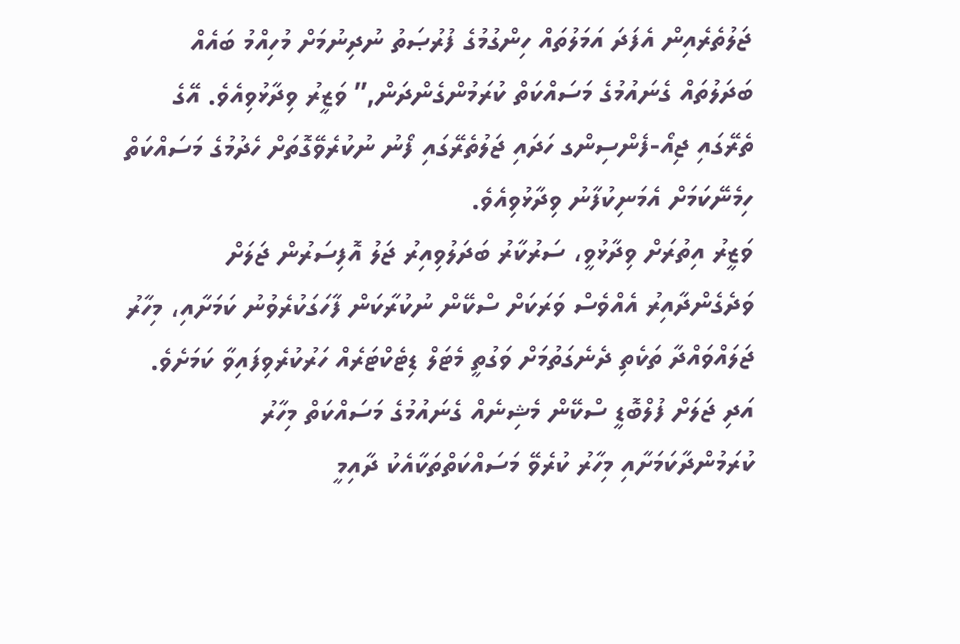ޖަލުތެރެއިން އެފަދަ އަމަލުތައް ހިންގުމުގެ ފުރުޞަތު ނުދިނުމަށް މުހިއްމު ބައެއް ބަދަލުތައް ގެނައުމުގެ މަސައްކަތް ކުރަމުންގެންދަން,” ވަޒީރު ވިދާޅުވިއެވެ. އޭގެ ތެރޭގައި ޖިއޯ-ފެންސިންގ ހަދައި ޖަލުތެރޭގައި ފޯނު ނުކުރެވޭގޮތަށް ހެދުމުގެ މަސައްކަތް ހިމެނޭކަމަށް އެމަނިކުފާނު ވިދާޅުވިއެވެ.
ވަޒީރު އިތުރަށް ވިދާޅުވީ، ސަރުކާރު ބަދަލުވިއިރު ޖަލު އޮފިސަރުން ޖަލަށް ވަދެގެންދާއިރު އެއްވެސް ވަރަކަށް ސްކޭން ނުކުރާކަން ފާހަގަކުރެވުނު ކަމަށާއި، މިހާރު ޖަލައްވައްދާ ތަކެތި ދެނެގަތުމަށް ވަގުތީ މެޓަލް ޑިޓެކްޓަރެއް ހަރުކުރެވިފައިވާ ކަމަށެވެ. އަދި ޖަލަށް ފުލްބޮޑީ ސްކޭން މެޝިނެއް ގެނައުމުގެ މަސައްކަތް މިހާރު ކުރަމުންދާކަމަށާއި މިހާރު ކުރެވޭ މަސައްކަތްތަކާއެކު ދާއިމީ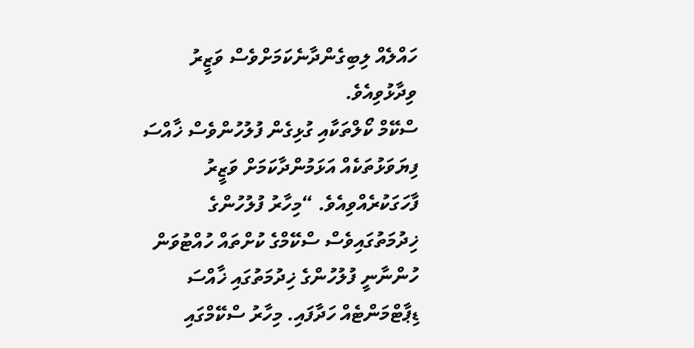ހައްލެއް ލިބިގެންދާނެކަމަށްވެސް ވަޒީރު ވިދާޅުވިއެވެ.
ސްކޭމް ކޯލްތަކާއި ގުޅިގެން ފުލުހުންވެސް ޚާއްސަ ފިޔަވަޅުތަކެއް އަޅަމުންދާކަމަށް ވަޒީރު ފާހަގަކުރެއްވިއެވެ. “މިހާރު ފުލުހުންގެ ޚިދުމަތުގައިވެސް ސްކޭމްގެ ކުށްތައް ހުއްޓުވަން ހުންނާނީ ފުލުހުންގެ ޚިދުމަތުގައި ޚާއްސަ ޑިޕާޓްމަންޓެއް ހަދާފައި. މިހާރު ސްކޭމްގައި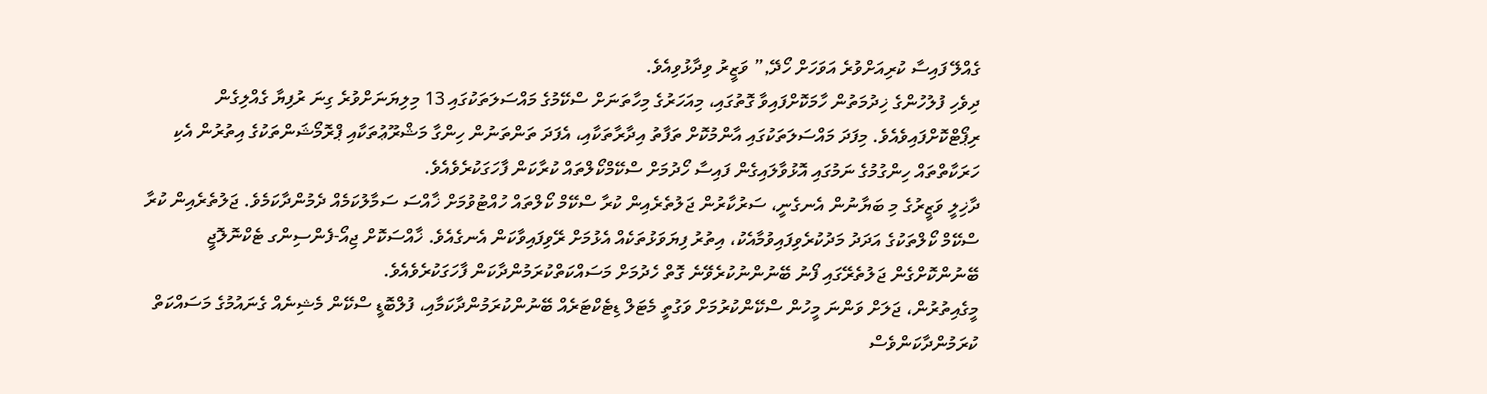ގެއްލޭ ފައިސާ ކުރިއަށްވުރެ އަވަހަށް ހޯދޭ,” ވަޒީރު ވިދާޅުވިއެވެ.
ދިވެހި ފުލުހުންގެ ޚިދުމަތުން ހާމަކޮށްފައިވާ ގޮތުގައި، މިއަހަރުގެ މިހާތަނަށް ސްކޭމުގެ މައްސަލަތަކުގައި 13 މިލިޔަނަށްވުރެ ގިނަ ރުފިޔާ ގެއްލިގެން ރިޕޯޓްކޮށްފައިވެއެވެ. މިފަދަ މައްސަލަތަކުގައި އާންމުކޮށް ތަފާތު އިދާރާތަކާއި، އެފަދަ ތަންތަނުން ހިންގާ މަޝްރޫޢުތަކާއި ޕްރޮމޯޝަންތަކުގެ އިތުރުން އެކި ހަރަކާތްތައް ހިންގުމުގެ ނަމުގައި އޮޅުވާލައިގެން ފައިސާ ހޯދުމަށް ސްކޭމްކޯލްތައް ކުރާކަން ފާހަގަކުރެވެއެވެ.
ދާޚިލީ ވަޒީރުގެ މި ބަޔާނުން އެނގެނީ، ސަރުކާރުން ޖަލުތެރެއިން ކުރާ ސްކޭމް ކޯލްތައް ހުއްޓުވުމަށް ޚާއްސަ ސަމާލުކަމެއް ދެމުންދާކަމެވެ. ޖަލުތެރެއިން ކުރާ ސްކޭމް ކޯލްތަކުގެ އަދަދު މަދުކުރެވިފައިވުމާއެކު، އިތުރު ފިޔަވަޅުތަކެއް އެޅުމަށް ރޭވިފައިވާކަން އެނގެއެވެ. ޚާއްސަކޮށް ޖިއޯ-ފެންސިންގ ޓެކްނޮލޮޖީ ބޭނުންކޮށްގެން ޖަލުތެރޭގައި ފޯނު ބޭނުންނުކުރެވޭނެ ގޮތް ހެދުމަށް މަސައްކަތްކުރަމުންދާކަން ފާހަގަކުރެވެއެވެ.
މީގެއިތުރުން، ޖަލަށް ވަންނަ މީހުން ސްކޭންކުރުމަށް ވަގުތީ މެޓަލް ޑިޓެކްޓަރެއް ބޭނުންކުރަމުންދާކަމާއި، ފުލްބޮޑީ ސްކޭން މެޝިނެއް ގެނައުމުގެ މަސައްކަތް ކުރަމުންދާކަންވެސް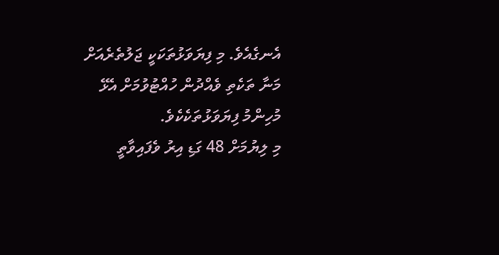އެނގެއެވެ. މި ފިޔަވަޅުތަކަކީ ޖަލުތެރެއަށް މަނާ ތަކެތި ވެއްދުން ހުއްޓުވުމަށް އެޅޭ މުހިންމު ފިޔަވަޅުތަކެކެވެ.
މި ލިޔުމަށް 48 ގަޑި އިރު ވެފައިވާތީ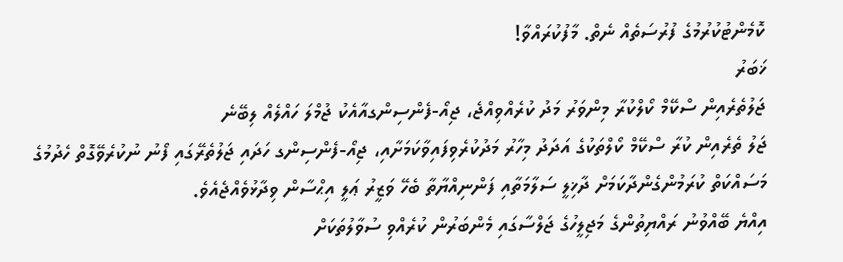ކޮމެންޓުކުރުމުގެ ފުރުސަތެއް ނެތް. މާފުކުރައްވާ!
ޚަބަރު
ޖަލުތެރެއިން ސްކޭމް ކޯލްކުރާ މިންވަރު މަދު ކުރެއްވިއްޖެ، ޖިއޯ-ފެންސިންގއާއެކު ޖުމްލަ ހައްލެއް ލިބޭނެ
ޖަލު ތެރެއިން ކުރާ ސްކޭމް ކޯލްތަކުގެ އަދަދު މިހާރު މަދުކުރެވިފައިވާކަމަށާއި، ޖިއޯ-ފެންސިންގ ހަދައި ޖަލުތެރޭގައި ފޯނު ނުކުރެވޭގޮތް ހެދުމުގެ މަސައްކަތް ކުރަމުންގެންދާކަމަށް ދާޚިލީ ސަލާމަތާއި ފަންނިއްޔާތާ ބެހޭ ވަޒީރު ޢަލީ އިޙްސާން ވިދާޅުވެއްޖެއެވެ.
އިއްޔެ ބޭއްވުނު ރައްޔިތުންގެ މަޖިލީހުގެ ޖަލްސާގައި މެންބަރުން ކުރެއްވި ސުވާލުތަކަށް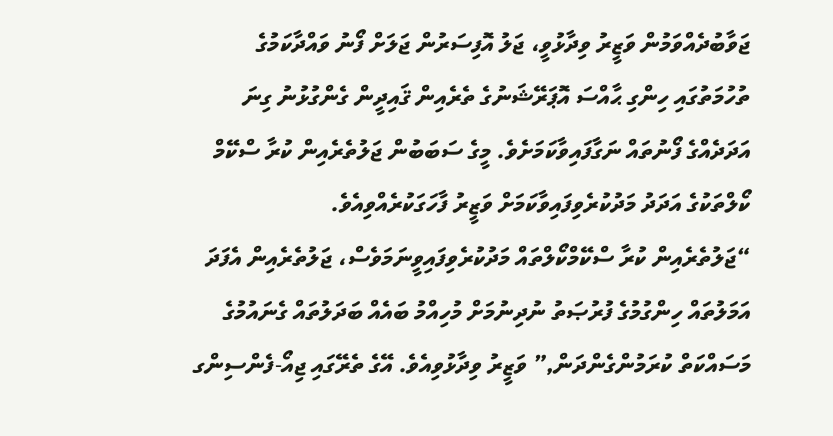ޖަވާބުދެއްވަމުން ވަޒީރު ވިދާޅުވީ، ޖަލު އޮފިސަރުން ޖަލަށް ފޯނު ވައްދާކަމުގެ ތުހުމަތުގައި ހިންގި ޙާއްސަ އޮޕަރޭޝަނުގެ ތެރެއިން ޤައިދީން ގެންގުޅުނު ގިނަ އަދަދެއްގެ ފޯނުތައް ނަގާފައިވާކަމަށެވެ. މީގެ ސަބަބުން ޖަލުތެރެއިން ކުރާ ސްކޭމް ކޯލްތަކުގެ އަދަދު މަދުކުރެވިފައިވާކަމަށް ވަޒީރު ފާހަގަކުރެއްވިއެވެ.
“ޖަލުތެރެއިން ކުރާ ސްކޭމްކޯލްތައް މަދުކުރެވިފައިވީނަމަވެސް، ޖަލުތެރެއިން އެފަދަ އަމަލުތައް ހިންގުމުގެ ފުރުޞަތު ނުދިނުމަށް މުހިއްމު ބައެއް ބަދަލުތައް ގެނައުމުގެ މަސައްކަތް ކުރަމުންގެންދަން,” ވަޒީރު ވިދާޅުވިއެވެ. އޭގެ ތެރޭގައި ޖިއޯ-ފެންސިންގ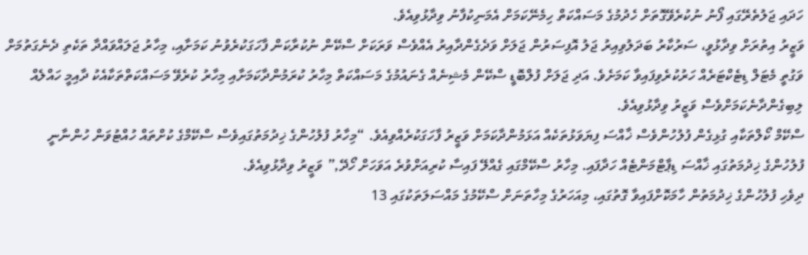ހަދައި ޖަލުތެރޭގައި ފޯނު ނުކުރެވޭގޮތަށް ހެދުމުގެ މަސައްކަތް ހިމެނޭކަމަށް އެމަނިކުފާނު ވިދާޅުވިއެވެ.
ވަޒީރު އިތުރަށް ވިދާޅުވީ، ސަރުކާރު ބަދަލުވިއިރު ޖަލު އޮފިސަރުން ޖަލަށް ވަދެގެންދާއިރު އެއްވެސް ވަރަކަށް ސްކޭން ނުކުރާކަން ފާހަގަކުރެވުނު ކަމަށާއި، މިހާރު ޖަލައްވައްދާ ތަކެތި ދެނެގަތުމަށް ވަގުތީ މެޓަލް ޑިޓެކްޓަރެއް ހަރުކުރެވިފައިވާ ކަމަށެވެ. އަދި ޖަލަށް ފުލްބޮޑީ ސްކޭން މެޝިނެއް ގެނައުމުގެ މަސައްކަތް މިހާރު ކުރަމުންދާކަމަށާއި މިހާރު ކުރެވޭ މަސައްކަތްތަކާއެކު ދާއިމީ ހައްލެއް ލިބިގެންދާނެކަމަށްވެސް ވަޒީރު ވިދާޅުވިއެވެ.
ސްކޭމް ކޯލްތަކާއި ގުޅިގެން ފުލުހުންވެސް ޚާއްސަ ފިޔަވަޅުތަކެއް އަޅަމުންދާކަމަށް ވަޒީރު ފާހަގަކުރެއްވިއެވެ. “މިހާރު ފުލުހުންގެ ޚިދުމަތުގައިވެސް ސްކޭމްގެ ކުށްތައް ހުއްޓުވަން ހުންނާނީ ފުލުހުންގެ ޚިދުމަތުގައި ޚާއްސަ ޑިޕާޓްމަންޓެއް ހަދާފައި. މިހާރު ސްކޭމްގައި ގެއްލޭ ފައިސާ ކުރިއަށްވުރެ އަވަހަށް ހޯދޭ,” ވަޒީރު ވިދާޅުވިއެވެ.
ދިވެހި ފުލުހުންގެ ޚިދުމަތުން ހާމަކޮށްފައިވާ ގޮތުގައި، މިއަހަރުގެ މިހާތަނަށް ސްކޭމުގެ މައްސަލަތަކުގައި 13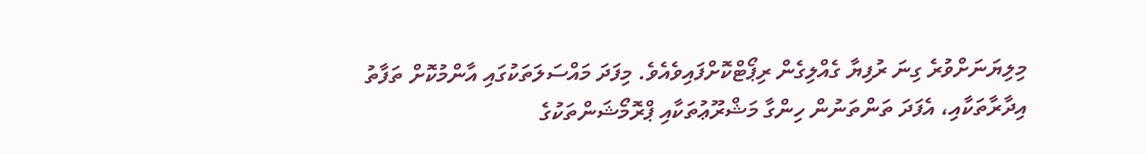މިލިޔަނަށްވުރެ ގިނަ ރުފިޔާ ގެއްލިގެން ރިޕޯޓްކޮށްފައިވެއެވެ. މިފަދަ މައްސަލަތަކުގައި އާންމުކޮށް ތަފާތު އިދާރާތަކާއި، އެފަދަ ތަންތަނުން ހިންގާ މަޝްރޫޢުތަކާއި ޕްރޮމޯޝަންތަކުގެ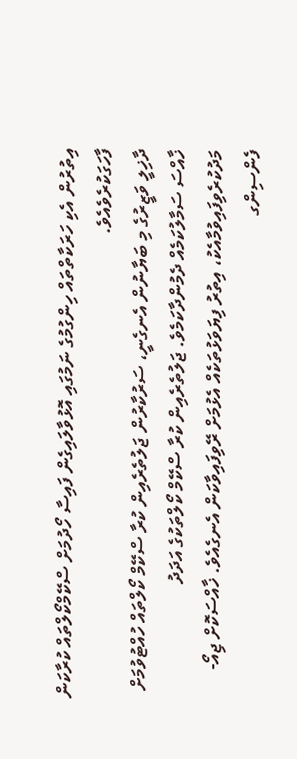އިތުރުން އެކި ހަރަކާތްތައް ހިންގުމުގެ ނަމުގައި އޮޅުވާލައިގެން ފައިސާ ހޯދުމަށް ސްކޭމްކޯލްތައް ކުރާކަން ފާހަގަކުރެވެއެވެ.
ދާޚިލީ ވަޒީރުގެ މި ބަޔާނުން އެނގެނީ، ސަރުކާރުން ޖަލުތެރެއިން ކުރާ ސްކޭމް ކޯލްތައް ހުއްޓުވުމަށް ޚާއްސަ ސަމާލުކަމެއް ދެމުންދާކަމެވެ. ޖަލުތެރެއިން ކުރާ ސްކޭމް ކޯލްތަކުގެ އަދަދު މަދުކުރެވިފައިވުމާއެކު، އިތުރު ފިޔަވަޅުތަކެއް އެޅުމަށް ރޭވިފައިވާކަން އެނގެއެވެ. ޚާއްސަކޮށް ޖިއޯ-ފެންސިންގ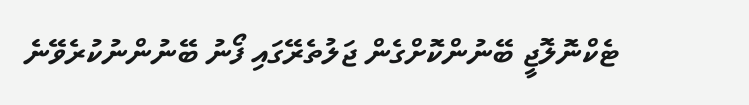ޓެކްނޮލޮޖީ ބޭނުންކޮށްގެން ޖަލުތެރޭގައި ފޯނު ބޭނުންނުކުރެވޭނެ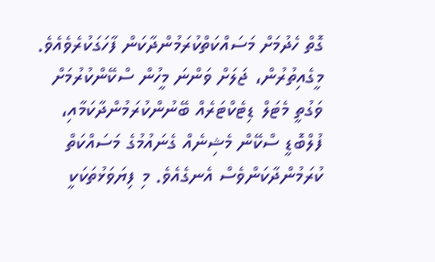ގޮތް ހެދުމަށް މަސައްކަތްކުރަމުންދާކަން ފާހަގަކުރެވެއެވެ.
މީގެއިތުރުން، ޖަލަށް ވަންނަ މީހުން ސްކޭންކުރުމަށް ވަގުތީ މެޓަލް ޑިޓެކްޓަރެއް ބޭނުންކުރަމުންދާކަމާއި، ފުލްބޮޑީ ސްކޭން މެޝިނެއް ގެނައުމުގެ މަސައްކަތް ކުރަމުންދާކަންވެސް އެނގެއެވެ. މި ފިޔަވަޅުތަކަކީ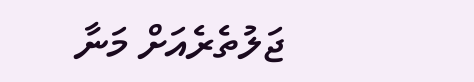ޖަލުތެރެއަށް މަނާ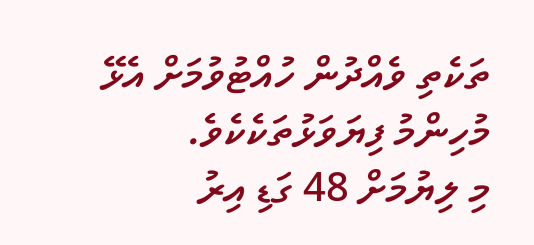ތަކެތި ވެއްދުން ހުއްޓުވުމަށް އެޅޭ މުހިންމު ފިޔަވަޅުތަކެކެވެ.
މި ލިޔުމަށް 48 ގަޑި އިރު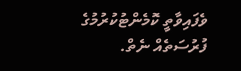ވެފައިވާތީ ކޮމެންޓުކުރުމުގެ ފުރުސަތެއް ނެތް.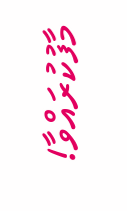މާފުކުރައްވާ!